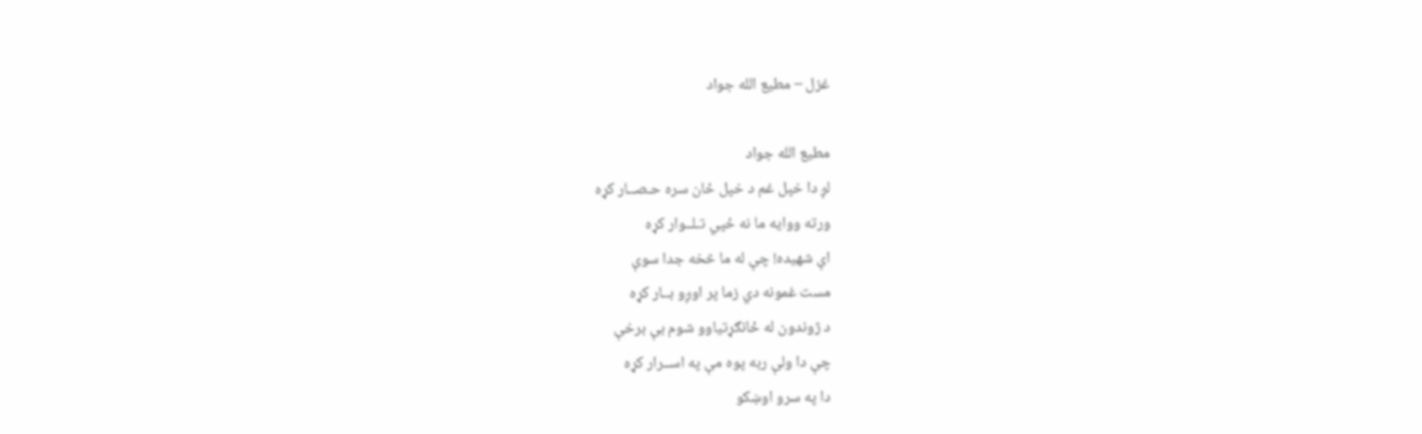غزل – مطیع الله جواد

مطیع الله جواد
لږ دا خپل غم د خپل ځان سره حـصــار کړه
ورته ووایه ما نه ځپي تـلــوار کړه
اې شهیده! چې له ما څخه جدا سوې
مست غمونه دي زما پر اوږو بــار کړه
د ژوندون له ځانګړتیاوو شوم بې برخې
چې دا ولې ربه پوه مې په اســرار کړه
دا په سرو اوښکو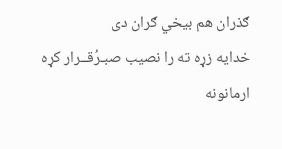ګذران هم بیخي ګران دی
خدایه زړه ته را نصیب صبـرُقــرار کړه
ارمانونه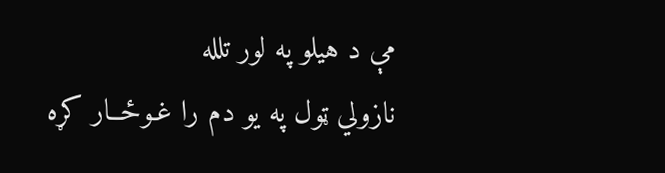مې د هیلو په لور تلله
نازولي ټول په یو دم را غـوځــار کړه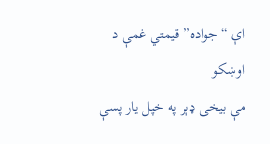اې “جواده” قیمتي غمې د اوښکو
مې بیخی ډېر په خپل یار پسې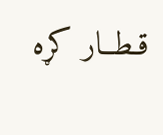قـطــار کړه